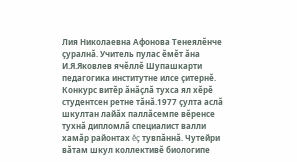Лия Николаевна Афонова Тенеялĕнче çуралнă. Учитель пулас ĕмĕт ăна И.Я.Яковлев ячĕллĕ Шупашкарти педагогика институтне илсе çитернĕ. Конкурс витĕр ăнăçлă тухса ял хĕрĕ студентсен ретне тăнă.1977 çулта аслă шкултан лайăх паллăсемпе вĕренсе тухнă дипломлă специалист валли хамăр районтах ĕç тувпăннă. Чутейри вăтам шкул коллективĕ биологипе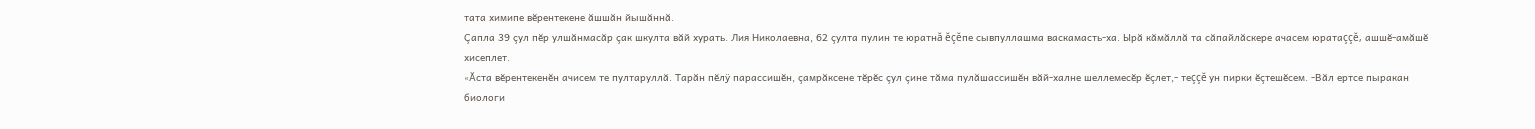тата химипе вĕрентекене ăшшăн йышăннă.
Çапла 39 çул пĕр улшăнмасăр çак шкулта вăй хурать. Лия Николаевна, 62 çулта пулин те юратнă ĕçĕпе сывпуллашма васкамасть-ха. Ырă кăмăллă та сăпайлăскере ачасем юратаççĕ, ашшĕ-амăшĕ хисеплет.
«Ăста вĕрентекенĕн ачисем те пултаруллă. Тарăн пĕлÿ парассишĕн, çамрăксене тĕрĕс çул çине тăма пулăшассишĕн вăй-халне шеллемесĕр ĕçлет,- теççĕ ун пирки ĕçтешĕсем. -Вăл ертсе пыракан биологи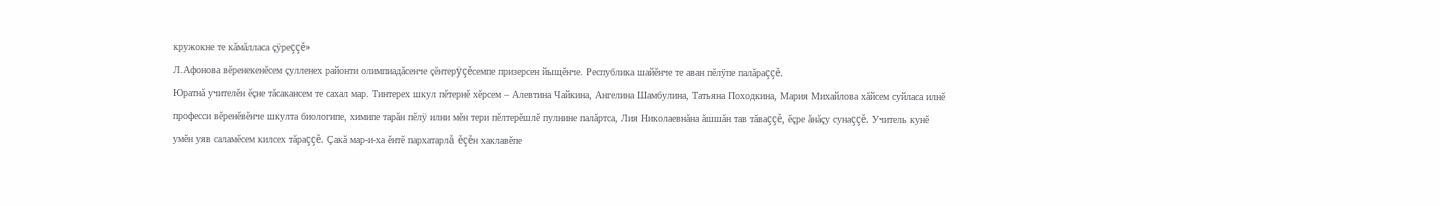кружокне те кăмăлласа çÿреççĕ»
Л.Афонова вĕренекенĕсем çулленех районти олимпиадăсенче çĕнтерÿçĕсемпе призерсен йыщĕнче. Республика шайĕнче те аван пĕлÿпе палăраççĕ.
Юратнă учителĕн ĕçне тăсакансем те сахал мар. Тинтерех шкул пĕтернĕ хĕрсем – Алевтина Чайкина, Ангелина Шамбулина, Татьяна Походкина, Мария Михайлова хăйсем суйласа илнĕ професси вĕренĕвĕнче шкулта биологипе, химипе тарăн пĕлÿ илни мĕн тери пĕлтерĕшлĕ пулнине палăртса, Лия Николаевнăна ăшшăн тав тăваççĕ, ĕçре ăнăçу сунаççĕ. Учитель кунĕ умĕн уяв саламĕсем килсех тăраççĕ. Çакă мар-и-ха ĕнтĕ пархатарлă ĕçĕн хаклавĕпе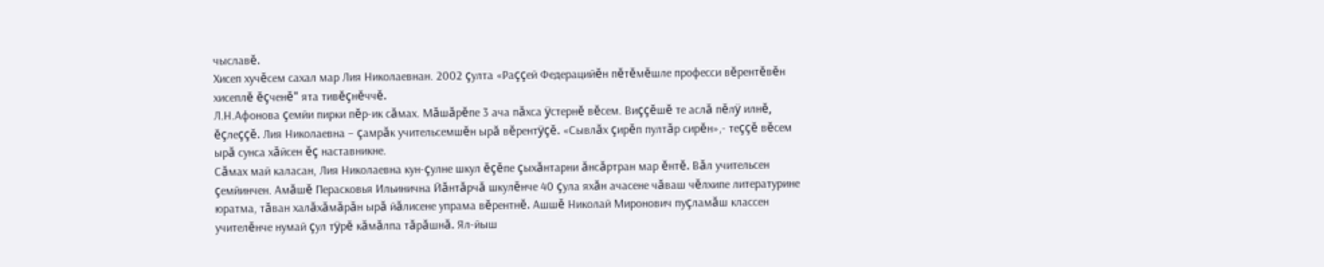чыславĕ.
Хисеп хучĕсем сахал мар Лия Николаевнан. 2002 çулта «Раççей Федерацийĕн пĕтĕмĕшле професси вĕрентĕвĕн хисеплĕ ĕçченĕ" ята тивĕçнĕччĕ.
Л.Н.Афонова çемйи пирки пĕр-ик сăмах. Мăшăрĕпе 3 ача пăхса ÿстернĕ вĕсем. Виççĕшĕ те аслă пĕлÿ илнĕ, ĕçлеççĕ. Лия Николаевна – çамрăк учительсемшĕн ырă вĕрентÿçĕ. «Сывлăх çирĕп пултăр сирĕн»,- теççĕ вĕсем ырă сунса хăйсен ĕç наставникне.
Сăмах май каласан, Лия Николаевна кун-çулне шкул ĕçĕпе çыхăнтарни ăнсăртран мар ĕнтĕ. Вăл учительсен çемйинчен. Амăшĕ Перасковья Ильинична Йăнтăрчă шкулĕнче 40 çула яхăн ачасене чăваш чĕлхипе литературине юратма, тăван халăхăмăрăн ырă йăлисене упрама вĕрентнĕ. Ашшĕ Николай Миронович пуçламăш классен учителĕнче нумай çул тÿрĕ кăмăлпа тăрăшнă. Ял-йыш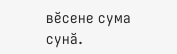вĕсене сума сунă.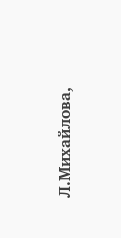Л.Михайлова,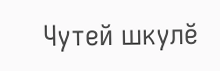Чутей шкулĕ